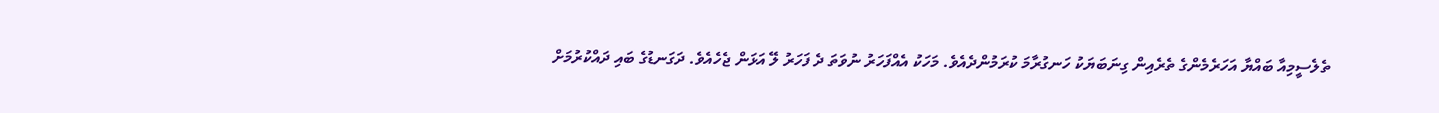ތެލެސީމިއާ ބައްޔާ އަހަރެމެންގެ ތެރެއިން ގިނަބަޔަކު ހަނގުރާމަ ކުރަމުންދެއެވެ. މަހަކު އެއްފަހަރު ނުވަތަ ދެ ފަހަރު ލޭ އަޅަން ޖެހެއެވެ. ދަގަނޑުގެ ބައި ދައްކުރުމަށް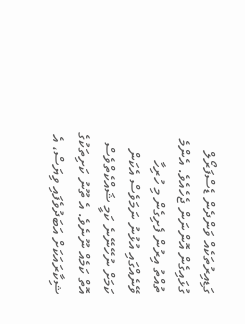ގަޑިއިރުތަކެއް ވަންދެން ޑެސްފަރޯލް ގުޅައިގެން އޮންނަން ޖެހެއެވެ. އެންމެ ތުއްތު އިރުން ފެށިގެން މި ހުރިހާ ވޭނެއްގައި އުޅުނު ނަމަވެސް އެކަން ކަމަށް ނުހޭނޭނެ ކަމީ ޝައްކެތްވެސް އޮތް ކަމެއް ނޫނެވެ. އެ ތޫނު ކަށިތަކުގެ ޝިކާރައަކަށް އަބަދުވެފައި ވިޔަސް، އެ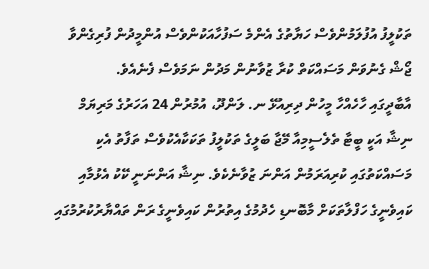ތަކުލީފު އުފުލަމުންވެސް ހަޔާތުގެ އެންމެ ސަފުހާއަކުންވެސް އުންމީދުން ފުރިގެންވާ ޖޯޝް ގެނުވަން މަސައްކަތް ކުރާ ޒުވާނުން މަދުން ނަމަވެސް ފެނެއެވެ.
އާބާދީގައި ހާހެއްހާ މީހުން ދިރިއުޅޭ ނ. ލަންދޫ، އުމުރުން 24 އަހަރުގެ މަރިޔަމް ނިޝާ އަކީ ބީޓާ ތެލެސީމިއާ މޭޖާ ބަލީގެ ތަކުލީފު ތަކަކާއެކުވެސް ތަފާތު އެކި މަސައްކަތުގައި ކުރިއަރަމުން އަންނަ ޒުވާނެކެވެ. ނިޝާ އަންނަނީ ކޭކު އެޅުމާއި ކައިވެނީގެ ހަފްލާތަކަށް މާބޮނޑި ހެދުމުގެ އިތުރުން ކައިވެނީގެ ރަން ތައްޔާރުކުރުމުގައި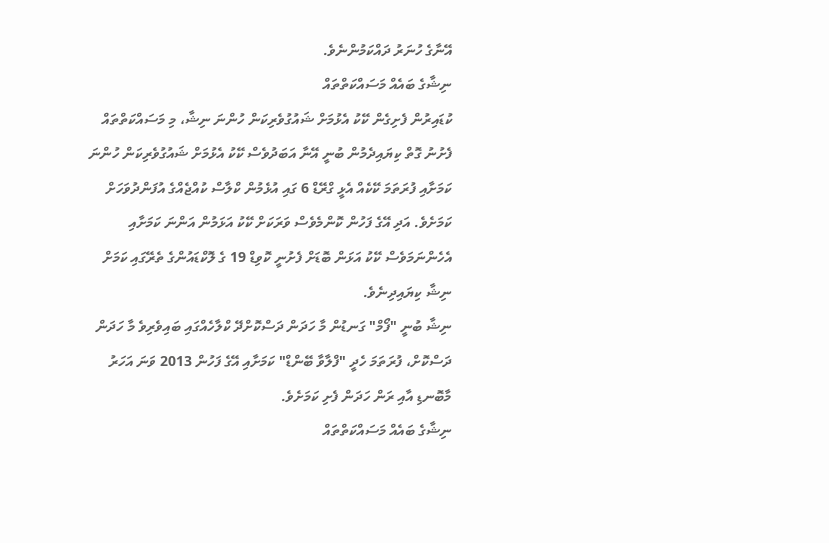އޭނާގެ ހުނަރު ދައްކަމުންނެވެ.
ނިޝާގެ ބައެއް މަސައްކަތްތައް
ކުޑައިރުން ފެށިގެން ކޭކު އެޅުމަށް ޝައުގުވެރިކަން ހުންނަ ނިޝާ، މި މަސައްކަތްތައް ފެށުނު ގޮތް ކިޔައިދެމުން ބުނީ އޭނާ އަބަދުވެސް ކޭކު އެޅުމަށް ޝައުގުވެރިކަން ހުންނަ ކަމަށާއި ފުރަތަމަ ކޭކެއް އެޅީ ގްރޭޑް 6 ގައި އުޅެމުން ކްލާސް ކުއްޖެއްގެ އުފަންދުވަހަށް ކަމަށެވެ. އަދި އޭގެ ފަހުން ކޮންމެވެސް ވަރަކަށް ކޭކު އަޅަމުން އަންނަ ކަމަށާއި އެހެންނަމަވެސް ކޭކު އަޅަން ބޮޑަށް ފެށުނީ ކޮވިޑް 19 ގެ ލޮކްޑައުންގެ ތެރޭގައި ކަމަށް ނިޝާ ކިޔައިދިނެވެ.
ނިޝާ ބުނީ "ފޯމް" ގަނޑުން މާ ހަދަން ދަސްކޮށްދޭ ކްލާހެއްގައި ބައިވެރިވެ މާ ހަދަން ދަސްކޮށް، ފުރަތަމަ ހެދީ "ފްލާވާ ބޭންޑް" ކަމަށާއި އޭގެ ފަހުން 2013 ވަނަ އަހަރު މާބޮނޑި އާއި ރަން ހަދަން ފެށި ކަމަށެވެ.
ނިޝާގެ ބައެއް މަސައްކަތްތައް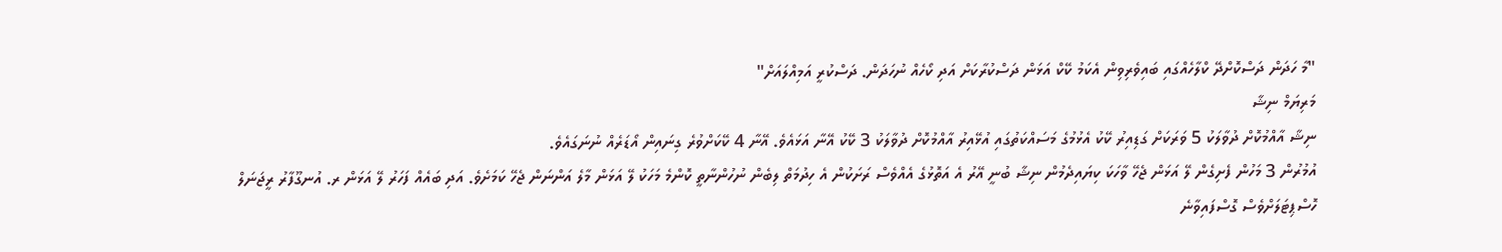"މާ ހަދަން ދަސްކޮށްދޭ ކްލާހެއްގައި ބައިވެރިވިން އެކަމު ކޭކް އަޅަން ދަސްކުރާކަށް އަދި ކޯހެއް ނުހަދަން. ދަސްކުރީ އަމިއްލައަށް"
މަރިޔަމް ނިޝާ
ނިޝާ އާއްމުކޮށް ދުވާލަކު 5 ވަރަކަށް ގަޑިއިރު ކޭކު އެޅުމުގެ މަސައްކަތުގައި އުޅޭއިރު އާއްމުކޮށް ދުވާލަކު 3 ކޭކު އޭނާ އަޅައެވެ. އޭނާ 4 ކޭކަށްވުރެ ގިނައިން އޯޑަރެއް ނުނަގައެވެ.
އުމުރުން 3 މަހުން ފެށިގެން ލޭ އަޅަން ޖެހޭ ވާހަކަ ކިޔައިދެމުން ނިޝާ ބުނީ އޭރު އެ އަތޮޅުގެ އެއްވެސް ރަށަކުން އެ ހިދުމަތް ލިބެން ނުހުންނާތީ ކޮންމެ މަހަކު ލޭ އަޅަން މާލެ އަންނަން ޖެހޭ ކަމަށެވެ. އަދި ބައެއް ފަހަރު ލޭ އަޅަން ރ. އުނގޫފާރު ރީޖަނަލް ހޮސްޕިޓަލަށްވެސް ގޮސްފައިވާނެ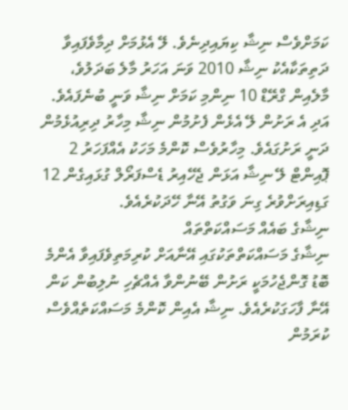ކަމަށްވެސް ނިޝާ ކިޔައިދިނެވެ. ލޭ އެޅުމަށް ދިމާވެފައިވާ ދަތިތަކާއެކު ނިޝާ 2010 ވަނަ އަހަރު މާލެ ބަދަލުވެ، މާލެއިން ގްރޭޑް 10 ނިންމި ކަމަށް ނިޝާ ވަނީ ބުނެފައެވެ. އަދި އެ ރަށުން ލޭ އެޅެން ފެށުމުން ނިޝާ މިހާރު ދިރިއުޅެމުން ދަނީ ރަށުގައެވެ. މިހާރުވެސް ކޮންމެ މަހަކު އެއްފަހަރު 2 ޕޮއިންޓް ލޭ ނިޝާ އަޅަން ޖެހޭއިރު ޑެސްފަރޯލް ގުޅައިގެން 12 ގަޑިއިރަށްވުރެ ގިނަ ވަގުތު އޭނާ ހޭދަކުރެއެވެ.
ނިޝާގެ ބައެއް މަސައްކަތްތައް
ނިޝާގެ މަސައްކަތްތަކުގައި އޭނާއަށް ކުރިމަތިވެފައިވާ އެންމެ ބޮޑު ގޮންޖެހުމަކީ ރަށުން ބޭނުންވާ އެއްޗެހި ނުލިބުން ކަން އޭނާ ފާހަގަކުރެއެވެ. ނިޝާ އެއިން ކޮންމެ މަސައްކަތެއްވެސް ކުރަމުން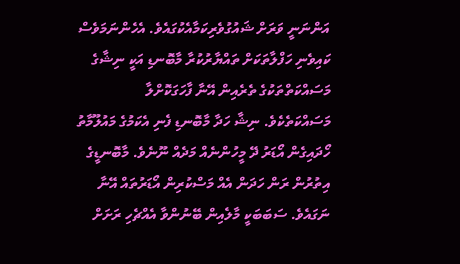އަންނަނީ ވަރަށް ޝައުގުވެރިކަމާއެކުގައެވެ. އެހެންނަމަވެސް ކައިވެނި ހަފްލާތަކަށް ތައްޔާރުކުރާ މާބޮނޑި އަކީ ނިޝާގެ މަސައްކަތްތަކުގެ ތެރެއިން އޭނާ ފާހަގަކޮށްލާ މަސައްކަތެކެވެ. ނިޝާ ހަދާ މާބޮނޑި ފެނި އެކަމުގެ މައުލޫމާތު ހޯދައިގެން އޯޑަރު ދޭ މީހުންނެއް މަދެއް ނޫނެވެ. މާބޮނޑީގެ އިތުރުން ރަން ހަދަން އެއް މަސްކުރިން އޯޑަރުތައް އޭނާ ނަގައެވެ. ސަބަބަކީ މާލެއިން ބޭނުންވާ އެއްޗެހި ރަށަށް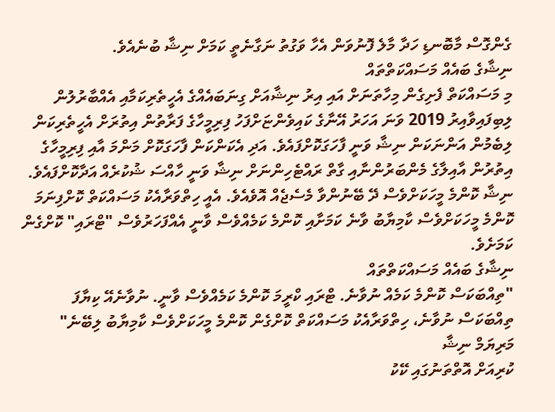ގެންގޮސް މާބޮނޑި ހަދާ މާލެ ފޮނުވަން އެހާ ވަގުތު ނަގާނެތީ ކަމަށް ނިޝާ ބުނެއެވެ.
ނިޝާގެ ބައެއް މަސައްކަތްތައް
މި މަސައްކަތް ފެށިގެން މިހާތަނަށް އައި އިރު ނިޝާއަށް ގިނަބައެއްގެ އެހީތެރިކަމާއި އެއްބާރުލުން ލިބިފައިވާއިރު 2019 ވަނަ އަހަރު އޭނާގެ ކައިވެންޏަށްފަހު ފިރިމީހާގެ ފަރާތުން އިތުރަށް އެހީތެރިކަން ލިބެމުން އަންނަކަން ނިޝާ ވަނީ ފާހަގަކޮށްފައެވެ. އަދި އެކަންކަން ފާހަގަކޮށް މަންމަ އާއި ފިރިމީހާގެ އިތުރުން އާއިލާގެ މެންބަރުންނާއި ގާތް ރައްޓެހިންނަށް ނިޝާ ވަނީ ހާއްސަ ޝުކުރެއް އަދާކޮށްފައެވެ.
ނިޝާ ކޮންމެ މީހަކަށްވެސް ދޭ ބޭނުންވާ މެސެޖެއް އޮވެއެވެ. އެއީ ހިތްވަރާއެކު މަސައްކަތް ކޮށްފިނަމަ ކޮންމެ މީހަކަށްވެސް ކާމިޔާބު ވާނެ ކަމަށާއި ކޮންމެ ކަމެއްވެސް ވާނީ އެއްފަހަރުވެސް "ޓްރައި" ކޮށްގެން ކަމަށެވެ.
ނިޝާގެ ބައެއް މަސައްކަތްތައް
"ތިއްބަކަސް ކޮންމެ ކަމެއް ނުވާނެ. ޓްރައި ކްރީމަ ކޮންމެ ކަމެއްވެސް ވާނީ. ނުވާނެއޭ ކިޔާފަ ތިއްބަކަސް ނުވާނެ، ހިތްވަރާއެކު މަސައްކަތް ކޮށްގެން ކޮންމެ މީހަކަށްވެސް ކާމިޔާބު ލިބޭނެ"
މަރިޔަމް ނިޝާ
ކުރިއަށް އޮތްތަނުގައި ކޭކު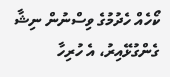ކޯހެއް ހެދުމުގެ ވިސްނުން ނިޝާ ގެންގުޅޭއިރު، އެ ހުރިހާ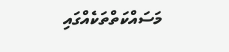މަސައްކަތްތަކެއްގައި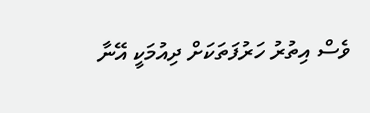ވެސް އިތުރު ހަރުފަތަކަށް ދިއުމަކީ އޭނާ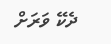ދެކޭ ވަރަށް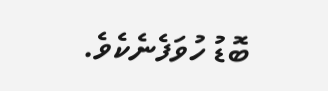ބޮޑު ހުވަފެނެކެވެ.